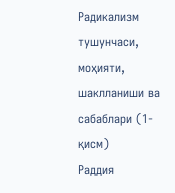Радикализм тушунчаси, моҳияти, шаклланиши ва сабаблари (1-қисм)
Раддия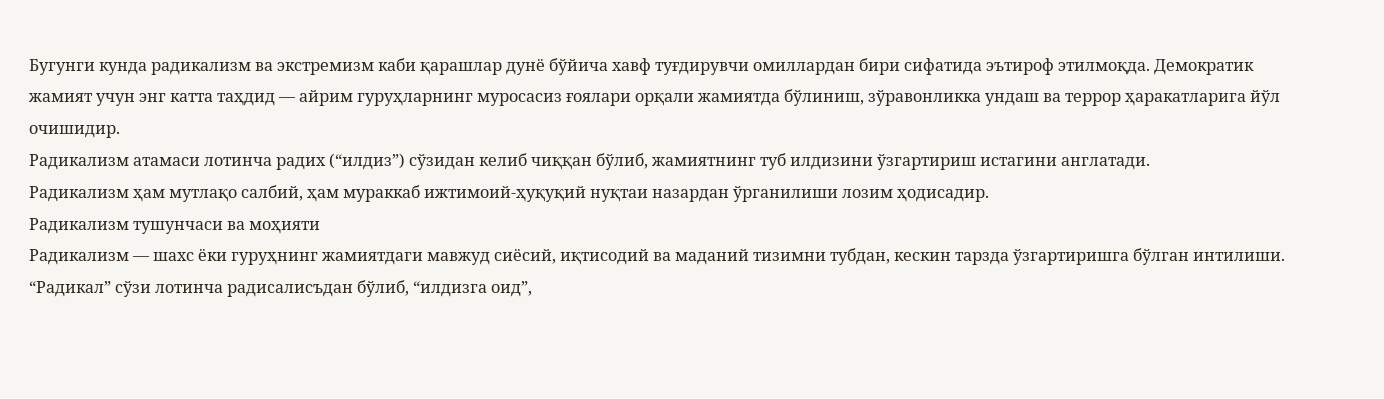Бугунги кунда радикализм ва экстремизм каби қарашлар дунё бўйича хавф туғдирувчи омиллардан бири сифатида эътироф этилмоқда. Демократик жамият учун энг катта таҳдид — айрим гуруҳларнинг муросасиз ғоялари орқали жамиятда бўлиниш, зўравонликка ундаш ва террор ҳаракатларига йўл очишидир.
Радикализм атамаси лотинча радих (“илдиз”) сўзидан келиб чиққан бўлиб, жамиятнинг туб илдизини ўзгартириш истагини англатади.
Радикализм ҳам мутлақо салбий, ҳам мураккаб ижтимоий-ҳуқуқий нуқтаи назардан ўрганилиши лозим ҳодисадир.
Радикализм тушунчаси ва моҳияти
Радикализм — шахс ёки гуруҳнинг жамиятдаги мавжуд сиёсий, иқтисодий ва маданий тизимни тубдан, кескин тарзда ўзгартиришга бўлган интилиши.
“Радикал” сўзи лотинча радиcалисъдан бўлиб, “илдизга оид”,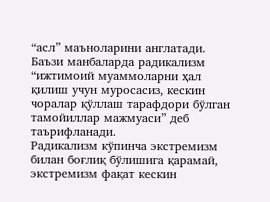“асл” маъноларини англатади.
Баъзи манбаларда радикализм “ижтимоий муаммоларни ҳал қилиш учун муросасиз, кескин чоралар қўллаш тарафдори бўлган тамойиллар мажмуаси” деб таърифланади.
Радикализм кўпинча экстремизм билан боғлиқ бўлишига қарамай, экстремизм фақат кескин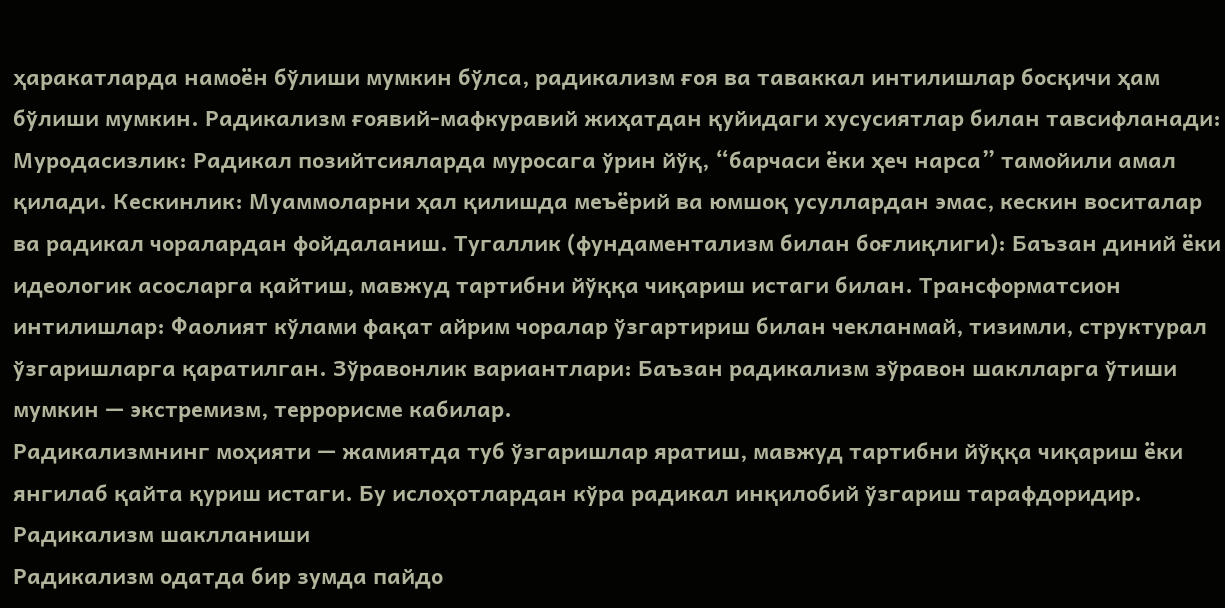ҳаракатларда намоён бўлиши мумкин бўлса, радикализм ғоя ва таваккал интилишлар босқичи ҳам бўлиши мумкин. Радикализм ғоявий-мафкуравий жиҳатдан қуйидаги хусусиятлар билан тавсифланади: Муродасизлик: Радикал позийтсияларда муросага ўрин йўқ, “барчаси ёки ҳеч нарса” тамойили амал қилади. Кескинлик: Муаммоларни ҳал қилишда меъёрий ва юмшоқ усуллардан эмас, кескин воситалар ва радикал чоралардан фойдаланиш. Тугаллик (фундаментализм билан боғлиқлиги): Баъзан диний ёки идеологик асосларга қайтиш, мавжуд тартибни йўққа чиқариш истаги билан. Трансформатсион интилишлар: Фаолият кўлами фақат айрим чоралар ўзгартириш билан чекланмай, тизимли, структурал ўзгаришларга қаратилган. Зўравонлик вариантлари: Баъзан радикализм зўравон шаклларга ўтиши мумкин — экстремизм, террорисме кабилар.
Радикализмнинг моҳияти — жамиятда туб ўзгаришлар яратиш, мавжуд тартибни йўққа чиқариш ёки янгилаб қайта қуриш истаги. Бу ислоҳотлардан кўра радикал инқилобий ўзгариш тарафдоридир.
Радикализм шаклланиши
Радикализм одатда бир зумда пайдо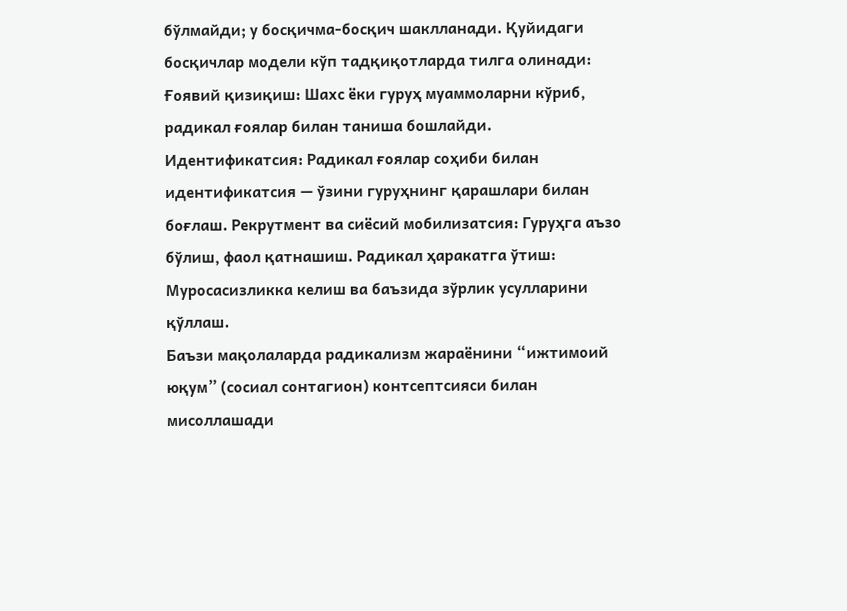бўлмайди; у босқичма-босқич шаклланади. Қуйидаги босқичлар модели кўп тадқиқотларда тилга олинади: Ғоявий қизиқиш: Шахс ёки гуруҳ муаммоларни кўриб, радикал ғоялар билан таниша бошлайди. Идентификатсия: Радикал ғоялар соҳиби билан идентификатсия — ўзини гуруҳнинг қарашлари билан боғлаш. Рекрутмент ва сиёсий мобилизатсия: Гуруҳга аъзо бўлиш, фаол қатнашиш. Радикал ҳаракатга ўтиш: Муросасизликка келиш ва баъзида зўрлик усулларини қўллаш.
Баъзи мақолаларда радикализм жараёнини “ижтимоий юқум” (соcиал cонтагион) контсептсияси билан мисоллашади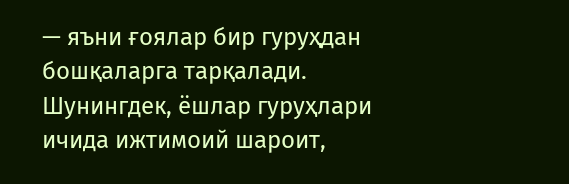— яъни ғоялар бир гуруҳдан бошқаларга тарқалади.
Шунингдек, ёшлар гуруҳлари ичида ижтимоий шароит,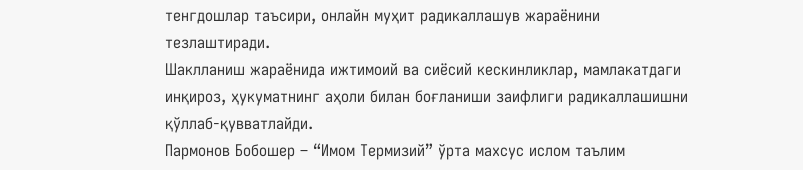тенгдошлар таъсири, онлайн муҳит радикаллашув жараёнини тезлаштиради.
Шаклланиш жараёнида ижтимоий ва сиёсий кескинликлар, мамлакатдаги инқироз, ҳукуматнинг аҳоли билан боғланиши заифлиги радикаллашишни қўллаб-қувватлайди.
Пармонов Бобошер – “Имом Термизий” ўрта махсус ислом таълим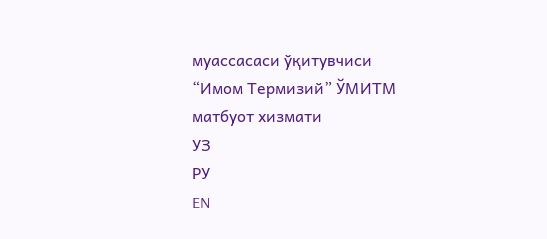муассасаси ўқитувчиси
“Имом Термизий” ЎМИТМ матбуот хизмати
УЗ
РУ
EN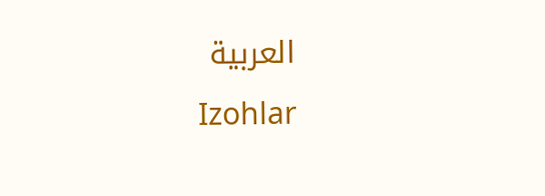العربية
Izohlar